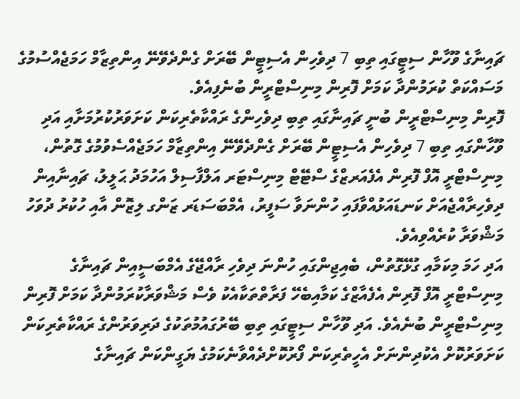ޗައިނާގެ ވޫހާން ސިޓީގައި ތިބި 7 ދިވެހިން އެސިޓީން ބޭރަށް ގެންދެވޭނޭ އިންތިޒާމް ހަމަޖެއްސުމުގެ މަސައްކަތް ކުރަމުންދާ ކަމަށް ފޮރިން މިނިސްޓްރީން ބުނެފިއެވެ.
ފޮރިން މިނިސްޓްރީން ބުނީ ޗައިނާގައި ތިބި ދިވެހިންގެ ރައްކާތެރިކަން ކަށަވަރުކުރުމަށާއި އަދި ވޫހާންގައި ތިބި 7 ދިވެހިން އެސިޓީން ބޭރަށް ގެންދެވޭނޭ އިންތިޒާމް ހަމަޖެއްސެވުމުގެ ގޮތުން، މިނިސްޓްރީ އޮފް ފޮރިން އެފެއަރޒްގެ ސްޓޭޓް މިނިސްޓަރ އަލްފާސިލް އަހުމަދު ޙަލީލު، ޗައިނާއިން ދިވެހިރާއްޖެއަށް ކަނޑައަޅުއްވާފައި ހުންނަވާ ސަފީރު، އެމްބަސަޑަރ ޒަންގ ލިޒޮން އާއި ހުކުރު ދުވަހު މަޝްވަރާ ކުރެއްވިއެވެ.
އަދި ހަމަ މިކަމާއި ގުޅޭގޮތުން، ބެއިޖިންގައި ހުންނަ ދިވެހި ރާއްޖޭގެ އެމްބަސީއިން ޗައިނާގެ މިނިސްޓްރީ އޮފް ފޮރިން އެފެއާޒްގެ ކަމާއިބެހޭ ފަރާތްތަކާއެކު ވެސް މަޝްވަރާކުރަމުންދާ ކަމަށް ފޮރިން މިނިސްޓްރީން ބުނެއެވެ. އަދި ވޫހާން ސިޓީގައި ތިބި ބޭރުގައުމުތަކުގެ ދަރިވަރުންގެ ރައްކާތެރިކަން ކަށަވަރުކޮށް އެކުދިންނަށް އެހީތެރިކަން ފޯރުކޮށްދެއްވާނެކަމުގެ ޔަގީންކަން ޗައިނާގެ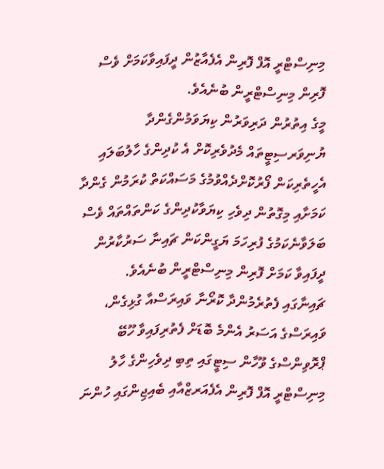މިނިސްޓްރީ އޮފް ފޮރިން އެފެއާޒުން ދީފައިވާކަމަށް ވެސް ފޮރިން މިނިސްޓްރީން ބުނެއެވެ.
މީގެ އިތުރުން ދަރިވަރުން ކިޔަވަމުންގެންދާ ޔުނިވަރސިޓީތައް މެދުވެރިކޮށް އެ ކުދިންގެ ހާލުބަލައި އެހީތެރިކަން ފޯރުކޮށްދެއްވުމުގެ މަސައްކަތް ކުރަމުން ގެންދާ ކަމަށާއި މިގޮތުން ދިވެހި ކިޔަވާކުދިންގެ ކަންތައްތައް ވެސް ބަލަވާނެކަމުގެ ފުރިހަމަ ޔަގީންކަން ޗައިނާ ސަރުކާރުން ދީފައިވާ ކަމަށް ފޮރިން މިނިސްޓްރީން ބުނެއެވެ.
ޗައިނާގައި ފެތުރެމުންދާ ކޮރޯނާ ވައިރަސްއާ ގުޅިގެން، ވައިރަސްގެ އަސަރު އެންމެ ބޮޑަށް ފެތުރިފައިވާ ހޫބޭ ޕްރޮވިންސްގެ ވޫހާން ސިޓީގައި ތިބި ދިވެހިންގެ ހާލު މިނިސްޓްރީ އޮފް ފޮރިން އެފެއަރޒްއާއި ބެއިޖިންގައި ހުންނަ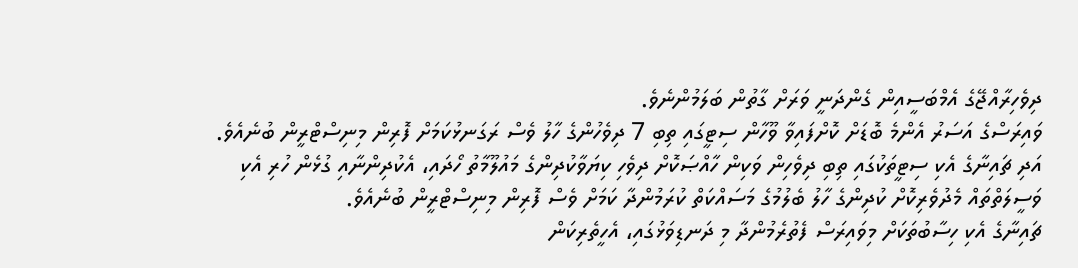ދިވެހިރާއްޖޭގެ އެމްބަސީއިން ގެންދަނީ ވަރަށް ގާތުން ބަލަމުންނެވެ.
ވައިރަސްގެ އަސަރު އެންމެ ބޮޑަށް ކޮށްފައިވާ ވޫހާން ސިޓީގައި ތިބި 7 ދިވެހުންގެ ހާލު ވެސް ރަގަނޅުކަމަށް ފޮރިން މިނިސްޓްރީން ބުނެއެވެ. އަދި ޗައިނާގެ އެކި ސިޓީތަކުގައި ތިބި ދިވެހިން ވަކިން ހާއްޞަކޮށް ދިވެހި ކިޔަވާކުދިންގެ މައުލޫމާތު ހޯދައި، އެކުދިންނާއި ގުޅެން ހުރި އެކި ވަސީލަތްތައް މެދުވެރިކޮށް ކުދިންގެ ހާލު ބެލުމުގެ މަސައްކަތް ކުރަމުންދާ ކަމަށް ވެސް ފޮރިން މިނިސްޓްރީން ބުނެއެވެ.
ޗައިނާގެ އެކި ހިސާބުތަކަށް މިވައިރަސް ފެތުރެމުންދާ މި ދަނޑިވަޅުގައި، އެހީތެރިކަން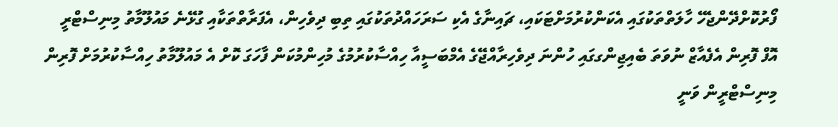ފޯރުކޮށްދޭންޖެހޭ ހާލަތްތަކުގައި އެކަންކުރުމަށްޓަކައި، ޗައިނާގެ އެކި ސަރަހައްދުތަކުގައި ތިބި ދިވެހިން، އެފަރާތްތަކާއި ގުޅޭނެ މައުލޫމާތު މިނިސްޓްރީ އޮފް ފޮރިން އެފެއާޒް ނުވަތަ ބެއިޖިންގގައި ހުންނަ ދިވެހިރާއްޖޭގެ އެމްބަސީއާ ހިއްސާކުރުމުގެ މުހިންމުކަން ފާހަގަ ކޮށް އެ މައުލޫމާތު ހިއްސާކުރުމަށް ފޮރިން މިނިސްޓްރީން ވަނީ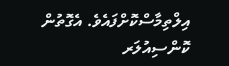އިލްތިމާސްކޮށްފައެވެ. އެގޮތުން ކޮންސިއުލަރ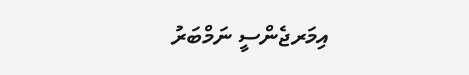އިމަރޖެންސީ ނަމްބަރު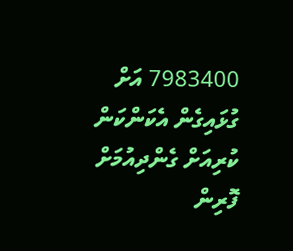7983400 އަށް ގުޅައިގެން އެކަންކަން ކުރިއަށް ގެންދިއުމަށް ފޮރިން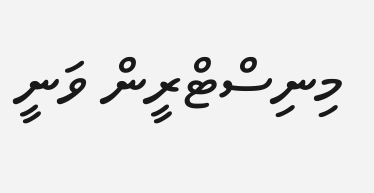މިނިސްޓްރީން ވަނީ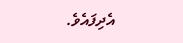އެދިފައެވެ.